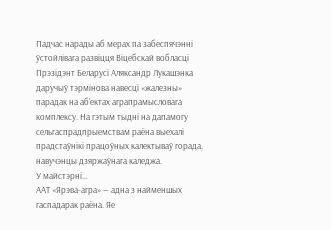Падчас нарады аб мерах па забеспячэнні ўстойлівага развіцця Віцебскай вобласці Прэзідэнт Беларусі Аляксандр Лукашэнка даручыў тэрмінова навесці «жалезны» парадак на аб’ектах аграпрамысловага комплексу. На гэтым тыдні на дапамогу сельгаспрадпрыемствам раёна выехалі прадстаўнікі працоўных калектываў горада, навучэнцы дзяржаўнага каледжа.
У майстэрні…
ААТ «Ярэва-агра» — адна з найменшых гаспадарак раёна. Яе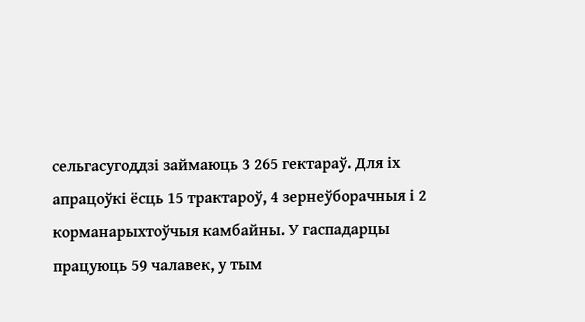сельгасугоддзі займаюць 3 265 гектараў. Для іх апрацоўкі ёсць 15 трактароў, 4 зернеўборачныя і 2 корманарыхтоўчыя камбайны. У гаспадарцы працуюць 59 чалавек, у тым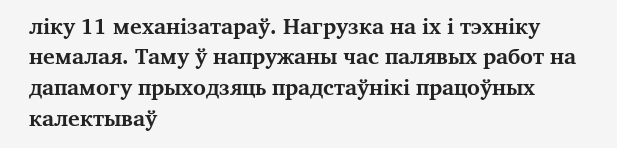ліку 11 механізатараў. Нагрузка на іх і тэхніку немалая. Таму ў напружаны час палявых работ на дапамогу прыходзяць прадстаўнікі працоўных калектываў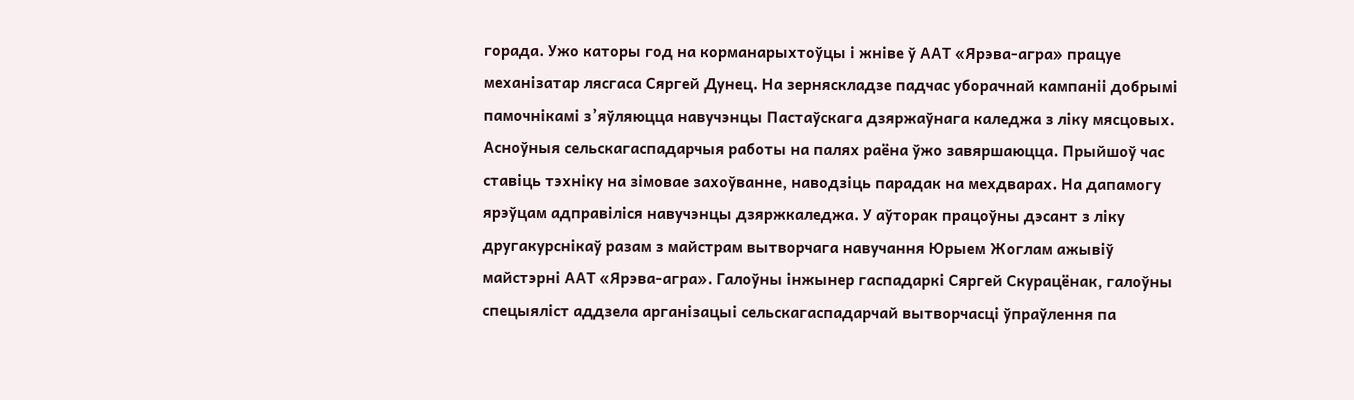горада. Ужо каторы год на корманарыхтоўцы і жніве ў ААТ «Ярэва-агра» працуе механізатар лясгаса Сяргей Дунец. На зерняскладзе падчас уборачнай кампаніі добрымі памочнікамі з’яўляюцца навучэнцы Пастаўскага дзяржаўнага каледжа з ліку мясцовых.
Асноўныя сельскагаспадарчыя работы на палях раёна ўжо завяршаюцца. Прыйшоў час ставіць тэхніку на зімовае захоўванне, наводзіць парадак на мехдварах. На дапамогу ярэўцам адправіліся навучэнцы дзяржкаледжа. У аўторак працоўны дэсант з ліку другакурснікаў разам з майстрам вытворчага навучання Юрыем Жоглам ажывіў майстэрні ААТ «Ярэва-агра». Галоўны інжынер гаспадаркі Сяргей Скурацёнак, галоўны спецыяліст аддзела арганізацыі сельскагаспадарчай вытворчасці ўпраўлення па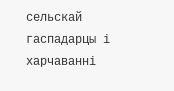сельскай гаспадарцы і харчаванні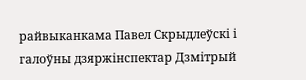райвыканкама Павел Скрыдлеўскі і галоўны дзяржінспектар Дзмітрый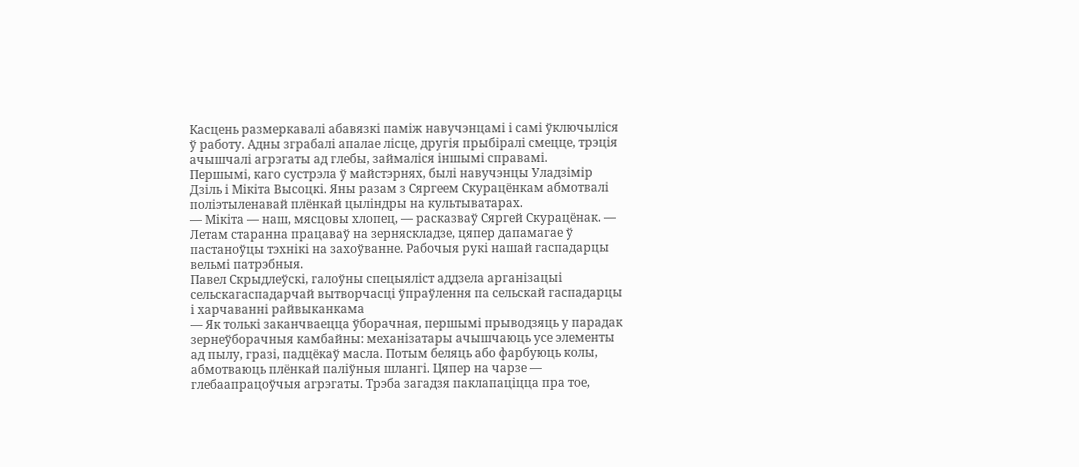Касцень размеркавалі абавязкі паміж навучэнцамі і самі ўключыліся ў работу. Адны зграбалі апалае лісце, другія прыбіралі смецце, трэція ачышчалі агрэгаты ад глебы, займаліся іншымі справамі.
Першымі, каго сустрэла ў майстэрнях, былі навучэнцы Уладзімір Дзіль і Мікіта Высоцкі. Яны разам з Сяргеем Скурацёнкам абмотвалі поліэтыленавай плёнкай цыліндры на культыватарах.
— Мікіта — наш, мясцовы хлопец, — расказваў Сяргей Скурацёнак. — Летам старанна працаваў на зерняскладзе, цяпер дапамагае ў пастаноўцы тэхнікі на захоўванне. Рабочыя рукі нашай гаспадарцы вельмі патрэбныя.
Павел Скрыдлеўскі, галоўны спецыяліст аддзела арганізацыі сельскагаспадарчай вытворчасці ўпраўлення па сельскай гаспадарцы і харчаванні райвыканкама
— Як толькі заканчваецца ўборачная, першымі прыводзяць у парадак зернеўборачныя камбайны: механізатары ачышчаюць усе элементы ад пылу, гразі, падцёкаў масла. Потым беляць або фарбуюць колы, абмотваюць плёнкай паліўныя шлангі. Цяпер на чарзе — глебаапрацоўчыя агрэгаты. Трэба загадзя паклапаціцца пра тое,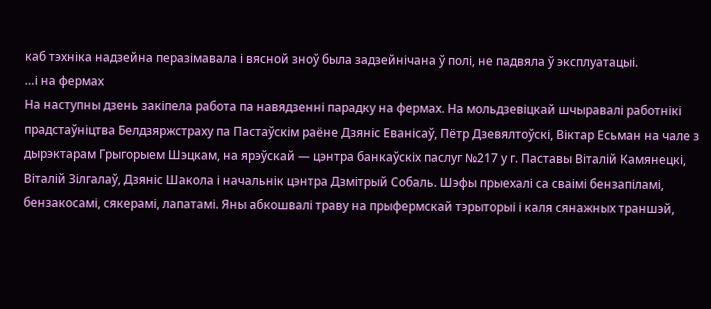каб тэхніка надзейна перазімавала і вясной зноў была задзейнічана ў полі, не падвяла ў эксплуатацыі.
…і на фермах
На наступны дзень закіпела работа па навядзенні парадку на фермах. На мольдзевіцкай шчыравалі работнікі прадстаўніцтва Белдзяржстраху па Пастаўскім раёне Дзяніс Еванісаў, Пётр Дзевялтоўскі, Віктар Есьман на чале з дырэктарам Грыгорыем Шэцкам, на ярэўскай — цэнтра банкаўскіх паслуг №217 у г. Паставы Віталій Камянецкі, Віталій Зілгалаў, Дзяніс Шакола і начальнік цэнтра Дзмітрый Собаль. Шэфы прыехалі са сваімі бензапіламі, бензакосамі, сякерамі, лапатамі. Яны абкошвалі траву на прыфермскай тэрыторыі і каля сянажных траншэй,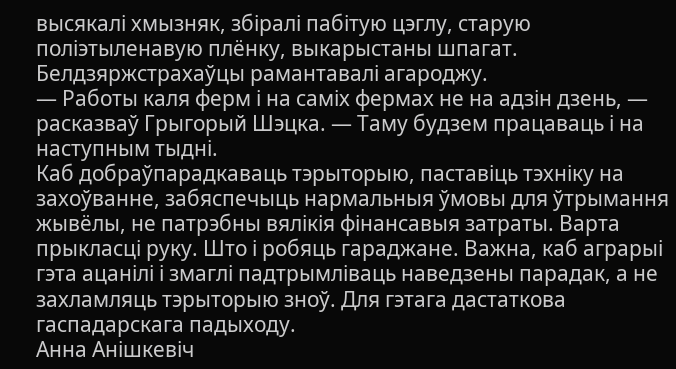высякалі хмызняк, збіралі пабітую цэглу, старую поліэтыленавую плёнку, выкарыстаны шпагат. Белдзяржстрахаўцы рамантавалі агароджу.
— Работы каля ферм і на саміх фермах не на адзін дзень, — расказваў Грыгорый Шэцка. — Таму будзем працаваць і на наступным тыдні.
Каб добраўпарадкаваць тэрыторыю, паставіць тэхніку на захоўванне, забяспечыць нармальныя ўмовы для ўтрымання жывёлы, не патрэбны вялікія фінансавыя затраты. Варта прыкласці руку. Што і робяць гараджане. Важна, каб аграрыі гэта ацанілі і змаглі падтрымліваць наведзены парадак, а не захламляць тэрыторыю зноў. Для гэтага дастаткова гаспадарскага падыходу.
Анна Анішкевіч